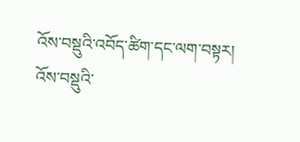འོས་བསྡུའི་འབོད་ཚིག་དང་ལག་བསྟར།
འོས་བསྡུའི་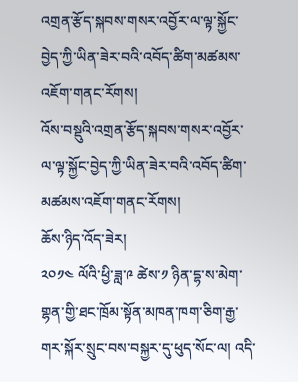འགྲན་རྩོད་སྐབས་གསར་འབྱོར་ལ་ལྟ་སྐྱོང་བྱེད་ཀྱི་ཡིན་ཟེར་བའི་འབོད་ཚིག་མཚམས་འཇོག་གནང་རོགས།
འོས་བསྡུའི་འགྲན་རྩོད་སྐབས་གསར་འབྱོར་ལ་ལྟ་སྐྱོང་བྱེད་ཀྱི་ཡིན་ཟེར་བའི་འབོད་ཚིག་མཚམས་འཇོག་གནང་རོགས།
ཆོས་ཉིད་འོད་ཟེར།
༢༠༡༤ ལོའི་ཕྱི་ཟླ་༩ ཚེས་༡ ཉིན་དྷ་ས་མེག་གྷན་གྱི་ཐང་ཁྲོམ་སྟོན་མཁན་ཁག་ཅིག་རྒྱ་གར་སྐོར་སྲུང་བས་བསྐྱར་དུ་ཕུད་སོང་ལ། འདི་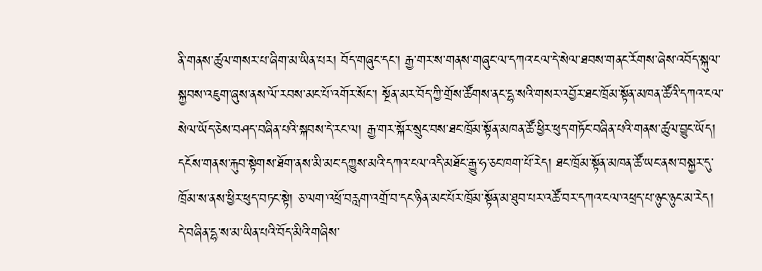ནི་གནས་ཚུལ་གསར་པ་ཞིག་མ་ཡིན་པར། བོད་གཞུང་དང་། རྒྱ་གར་ས་གནས་གཞུང་ལ་དཀའ་ངལ་དེ་སེལ་ཐབས་གནང་རོགས་ཞེས་འབོད་སྐུལ་སྐྱབས་འཇུག་ཞུས་ནས་ལོ་རབས་མང་པོ་འགོར་སོང་། སྔོན་མར་བོད་ཀྱི་གྲོས་ཚོགས་ནང་དྷ་སའི་གསར་འབྱོར་ཐང་ཁྲོམ་སྟོན་མཁན་ཚོའི་དཀའ་ངལ་སེལ་ཡོད་ཅེས་བཤད་བཞིན་པའི་སྐབས་དེ་རང་ལ། རྒྱ་གར་སྐོར་སྲུང་བས་ཐང་ཁྲོམ་སྟོན་མཁན་ཚོ་ཕྱིར་ཕུད་གཏོང་བཞིན་པའི་གནས་ཚུལ་བྱུང་ཡོད། དངོས་གནས་རྐུབ་སྟེགས་ཐོག་ནས་མི་མང་དཀྱུས་མའི་དཀའ་ངལ་འདི་མཐོང་རྒྱུ་ཧ་ཅང་ཁག་པོ་རེད། ཐང་ཁྲོམ་སྟོན་མཁན་ཚོ་ཡང་ནས་བསྐྱར་དུ་ཁྲོམ་ས་ནས་ཕྱིར་ཕུད་བཏང་སྟེ། ཅ་ལག་འཕྲོ་བརླག་འགྲོ་བ་དང་ཉིན་མང་པོར་ཁྲོམ་སྟོན་མ་ཐུབ་པར་འཚོ་བར་དཀའ་ངལ་འཕྲད་པ་ཉུང་ཉུང་མ་རེད།
དེ་བཞིན་དྷ་ས་མ་ཡིན་པའི་བོད་མིའི་གཞིས་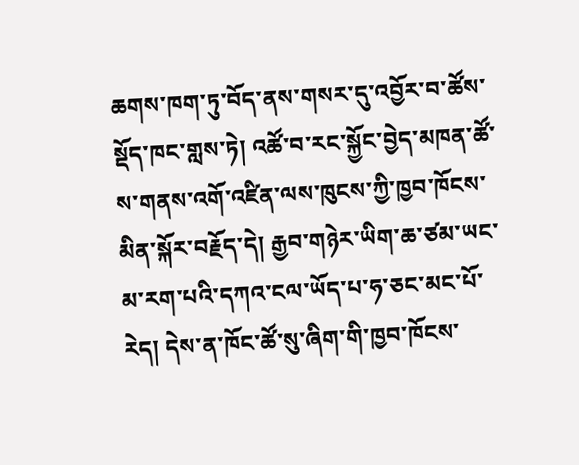ཆགས་ཁག་ཏུ་བོད་ནས་གསར་དུ་འབྱོར་བ་ཚོས་སྡོད་ཁང་གླས་ཏེ། འཚོ་བ་རང་སྐྱོང་བྱེད་མཁན་ཚོ་ས་གནས་འགོ་འཛིན་ལས་ཁུངས་ཀྱི་ཁྱབ་ཁོངས་མིན་སྐོར་བརྗོད་དེ། རྒྱབ་གཉེར་ཡིག་ཆ་ཙམ་ཡང་མ་རག་པའི་དཀའ་ངལ་ཡོད་པ་ཧ་ཅང་མང་པོ་རེད། དེས་ན་ཁོང་ཚོ་སུ་ཞིག་གི་ཁྱབ་ཁོངས་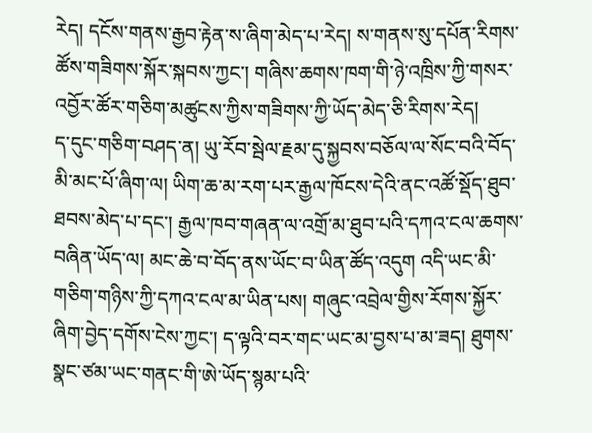རེད། དངོས་གནས་རྒྱབ་རྟེན་ས་ཞིག་མེད་པ་རེད། ས་གནས་སུ་དཔོན་རིགས་ཚོས་གཟིགས་སྐོར་སྐབས་ཀྱང་། གཞིས་ཆགས་ཁག་གི་ཉེ་འཁྲིས་ཀྱི་གསར་འབྱོར་ཚོར་གཅིག་མཚུངས་ཀྱིས་གཟིགས་ཀྱི་ཡོད་མེད་ཅི་རིགས་རེད།
ད་དུང་གཅིག་བཤད་ན། ཡུ་རོབ་སྦེལ་རྗམ་དུ་སྐྱབས་བཅོལ་ལ་སོང་བའི་བོད་མི་མང་པོ་ཞིག་ལ། ཡིག་ཆ་མ་རག་པར་རྒྱལ་ཁོངས་དེའི་ནང་འཚོ་སྡོད་ཐུབ་ཐབས་མེད་པ་དང་། རྒྱལ་ཁབ་གཞན་ལ་འགྲོ་མ་ཐུབ་པའི་དཀའ་ངལ་ཆགས་བཞིན་ཡོད་ལ། མང་ཆེ་བ་བོད་ནས་ཡོང་བ་ཡིན་ཚོད་འདུག འདི་ཡང་མི་གཅིག་གཉིས་ཀྱི་དཀའ་ངལ་མ་ཡིན་པས། གཞུང་འབྲེལ་གྱིས་རོགས་སྐྱོར་ཞིག་བྱེད་དགོས་ངེས་ཀྱང་། ད་ལྟའི་བར་གང་ཡང་མ་བྱས་པ་མ་ཟད། ཐུགས་སྣང་ཙམ་ཡང་གནང་གི་ཨེ་ཡོད་སྙམ་པའི་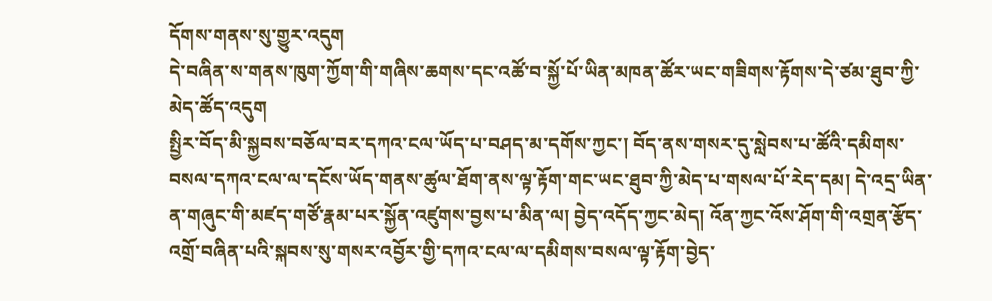དོགས་གནས་སུ་གྱུར་འདུག
དེ་བཞིན་ས་གནས་ཁུག་ཀྱོག་གི་གཞིས་ཆགས་དང་འཚོ་བ་སྐྱོ་པོ་ཡིན་མཁན་ཚོར་ཡང་གཟིགས་རྟོགས་དེ་ཙམ་ཐུབ་ཀྱི་མེད་ཚོད་འདུག
སྤྱིར་བོད་མི་སྐྱབས་བཅོལ་བར་དཀའ་ངལ་ཡོད་པ་བཤད་མ་དགོས་ཀྱང་། བོད་ནས་གསར་དུ་སླེབས་པ་ཚོའི་དམིགས་བསལ་དཀའ་ངལ་ལ་དངོས་ཡོད་གནས་ཚུལ་ཐོག་ནས་ལྟ་རྟོག་གང་ཡང་ཐུབ་ཀྱི་མེད་པ་གསལ་པོ་རེད་དམ། དེ་འདྲ་ཡིན་ན་གཞུང་གི་མཛད་གཙོ་རྣམ་པར་སྐྱོན་འཛུགས་བྱས་པ་མིན་ལ། བྱེད་འདོད་ཀྱང་མེད། འོན་ཀྱང་འོས་ཤོག་གི་འགྲན་རྩོད་འགྲོ་བཞིན་པའི་སྐབས་སུ་གསར་འབྱོར་གྱི་དཀའ་ངལ་ལ་དམིགས་བསལ་ལྟ་རྟོག་བྱེད་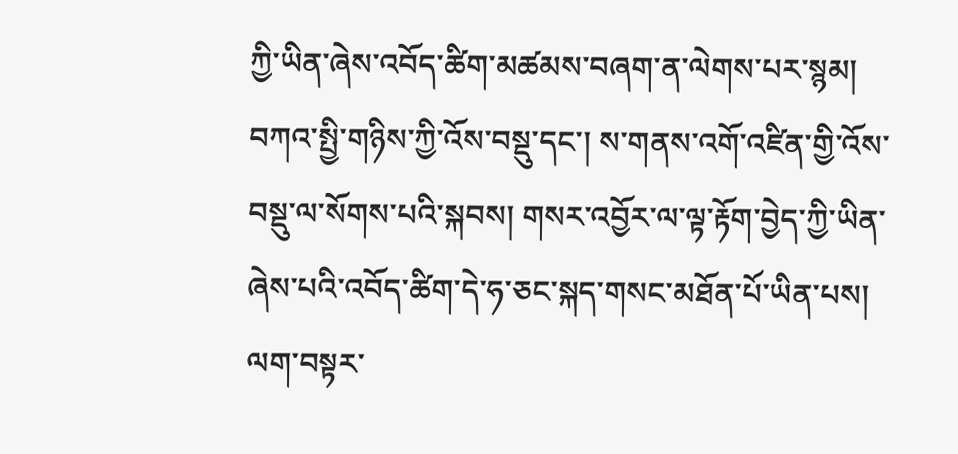ཀྱི་ཡིན་ཞེས་འབོད་ཚིག་མཚམས་བཞག་ན་ལེགས་པར་སྙམ། བཀའ་སྤྱི་གཉིས་ཀྱི་འོས་བསྡུ་དང་། ས་གནས་འགོ་འཛིན་གྱི་འོས་བསྡུ་ལ་སོགས་པའི་སྐབས། གསར་འབྱོར་ལ་ལྟ་རྟོག་བྱེད་ཀྱི་ཡིན་ཞེས་པའི་འབོད་ཚིག་དེ་ཧ་ཅང་སྐད་གསང་མཐོན་པོ་ཡིན་པས། ལག་བསྟར་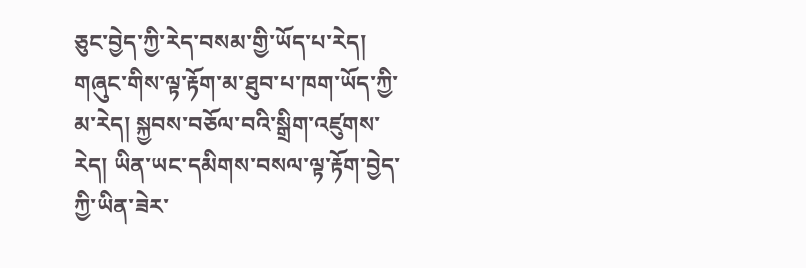ཅུང་བྱེད་ཀྱི་རེད་བསམ་གྱི་ཡོད་པ་རེད། གཞུང་གིས་ལྟ་རྟོག་མ་ཐུབ་པ་ཁག་ཡོད་ཀྱི་མ་རེད། སྐྱབས་བཅོལ་བའི་སྒྲིག་འཛུགས་རེད། ཡིན་ཡང་དམིགས་བསལ་ལྟ་རྟོག་བྱེད་ཀྱི་ཡིན་ཟེར་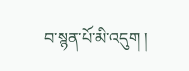བ་སྙན་པོ་མི་འདུག །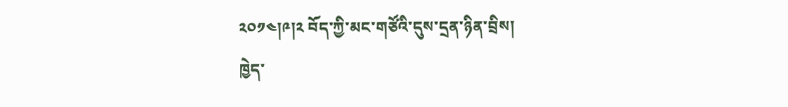༢༠༡༤།༩།༢ བོད་ཀྱི་མང་གཙོའི་དུས་དྲན་ཉིན་བྲིས།
ཁྱེད་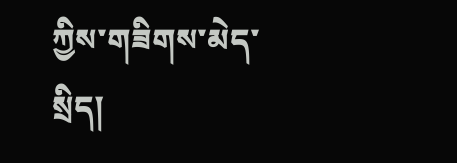ཀྱིས་གཟིགས་མེད་སྲིད།